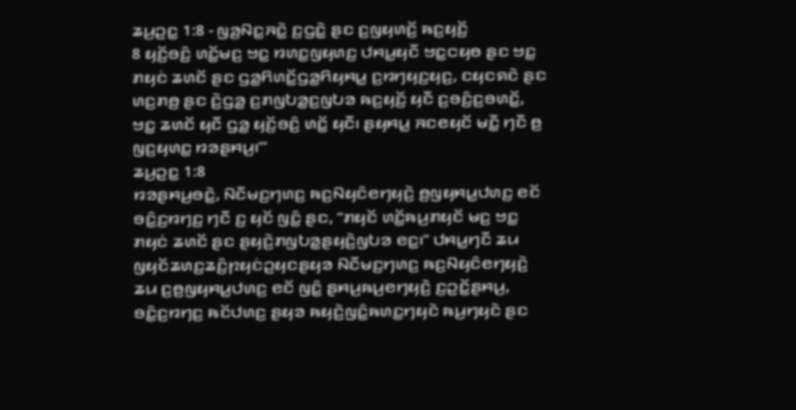ꤘꤣ꤬ꤑꤢ꤭ 1:8 - ꤜꤤ꤬ꤡꤢ꤭ꤏꤢꤧ꤭ ꤢ꤬ꤞꤢꤧ꤭ ꤔꤢ ꤢ꤬ꤜꤟꤛꤢꤩ꤬ ꤒꤢ꤬ꤟꤢꤩ꤬
8 ꤟꤢꤩ꤬ꤋꤢꤨ꤬ ꤛꤢꤩ꤭ꤗꤢ꤬ ꤠꤢ꤭ ꤙꤛꤢ꤭ꤜꤟꤛꤢ꤬ ꤓꤌꤣ꤭ꤟꤢꤪ ꤠꤢ꤭ꤍꤟꤥ ꤔꤢ ꤠꤢ꤭ ꤊꤟꤢꤦ ꤘꤛꤢꤩ ꤔꤢ ꤞꤤ꤭ꤖꤛꤢꤩ꤭ꤞꤤ꤭ꤖꤟꤌꤣ꤭ ꤢ꤬ꤙꤚꤟꤢ꤬ꤟꤢ꤬, ꤢꤟꤢꤎꤢꤧ ꤔꤢ ꤛꤢ꤬ꤊꤥ꤬ ꤔꤢ ꤢꤧ꤬ꤞꤤ꤭ ꤢ꤬ꤊꤜꤝꤤ꤭ꤢ꤬ꤜꤝꤤ ꤒꤢ꤬ꤟꤢꤩ꤬ ꤟꤢꤪ ꤢ꤬ꤋꤢꤨ꤬ꤢ꤬ꤋꤛꤢꤩ꤭, ꤠꤢ꤭ ꤘꤛꤢꤩ ꤟꤢꤪ ꤞꤤ꤭ ꤟꤢꤩ꤬ꤋꤢꤨ꤬ ꤛꤢꤩ꤭ ꤟꤢꤪ꤯ ꤔꤟꤌꤣ꤭ ꤏꤢꤕꤟꤢꤩ ꤗꤢꤪ꤭ ꤚꤢꤪ ꤥ꤬ ꤜꤢ꤬ꤟꤛꤢ꤭ ꤙꤤꤔꤌꤣ꤬꤯’”
ꤘꤣ꤬ꤑꤢ꤭ 1:8
ꤙꤤꤔꤌꤣ꤬ꤋꤢꤧ꤭, ꤡꤢꤪꤗꤢ꤬ꤚꤛꤢ꤬ ꤒꤢ꤬ꤡꤟꤢꤨꤕꤚꤟꤢꤧ꤬ ꤥ꤬ꤜꤟꤌꤣ꤭ꤓꤛꤢ꤬ ꤕꤢꤩ ꤋꤢꤨ꤭ꤢ꤬ꤙꤚꤢ꤬ ꤚꤢꤪ ꤢ꤬ ꤟꤢꤩ ꤜꤢꤨ꤭ ꤔꤢ, “ꤊꤟꤢꤩ ꤛꤢꤩ꤭ꤒꤣ꤬ꤊꤟꤢꤩ ꤗꤢ꤬ ꤠꤢ꤭ ꤊꤟꤢꤦ ꤘꤛꤢꤩ ꤔꤢ ꤔꤟꤢꤧ꤬ꤊꤜꤝꤤ꤭ꤔꤟꤢꤧ꤬ꤜꤝꤤ ꤕꤢ꤭꤯” ꤓꤌꤣ꤭ꤚꤢꤪ ꤘꤣ ꤜꤟꤢꤩꤘꤛꤢ꤬ꤘꤢꤨ꤬ꤐꤟꤢꤦꤑꤟꤢꤔꤟꤤ ꤡꤢꤪꤗꤢ꤬ꤚꤛꤢ꤬ ꤒꤢ꤬ꤡꤟꤢꤨꤕꤚꤟꤢꤧ꤬ ꤘꤣ ꤢ꤬ꤥ꤬ꤜꤟꤌꤣ꤭ꤓꤛꤢ꤬ ꤕꤢꤩ ꤜꤢꤨ꤭ ꤔꤌꤣ꤬ꤒꤣ꤬ꤕꤚꤟꤢꤧ꤬ ꤢ꤬ꤑꤢꤩ꤭ꤔꤌꤣ꤬, ꤋꤢꤨ꤭ꤢ꤬ꤙꤚꤢ꤬ ꤒꤢꤩꤓꤛꤢ꤬ ꤔꤟꤤ ꤒꤟꤢꤧ꤬ꤜꤢꤨ꤭ꤒꤛꤢ꤭ꤚꤟꤢꤧ ꤒꤣ꤬ꤚꤟꤢꤧ ꤔꤢ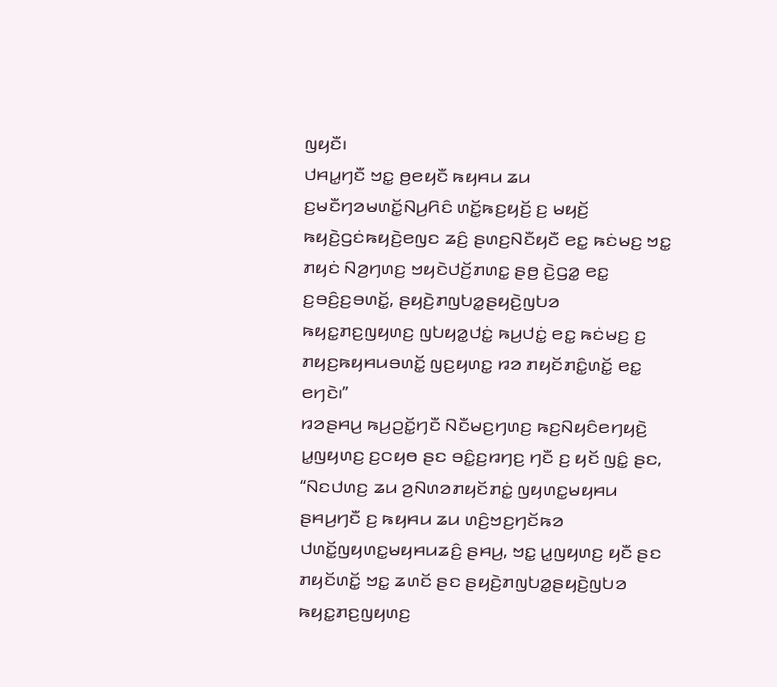ꤜꤟꤢꤪ꤯
ꤓꤌꤣ꤭ꤚꤢꤪ ꤠꤢ꤭ ꤥ꤬ꤕꤟꤢꤪ ꤒꤟꤌꤣ ꤘꤣ ꤢ꤬ꤗꤢꤪꤚꤤꤗꤛꤢꤩ꤭ꤡꤣ꤬ꤖꤢꤨ ꤛꤢꤩ꤭ꤒꤢ꤬ꤟꤢꤩ꤬ ꤢ꤬ ꤗꤟꤢꤩ꤬ ꤒꤟꤢꤧ꤬ꤞꤢꤦꤒꤟꤢꤧ꤬ꤕꤜꤢ ꤘꤢꤨ꤬ ꤔꤛꤢ꤬ꤡꤢꤪꤟꤢꤪ ꤕꤢ꤭ ꤒꤢꤦꤗꤢ꤬ ꤠꤢ꤭ ꤊꤟꤢꤦ ꤡꤤ꤬ꤚꤛꤢ꤬ ꤠꤟꤢꤧꤓꤢꤩ꤬ꤊꤛꤢ꤭ ꤔꤥ꤬ ꤢꤧ꤬ꤞꤤ꤭ ꤕꤢ꤭ ꤢ꤬ꤋꤢꤨ꤬ꤢ꤬ꤋꤛꤢꤩ꤭, ꤔꤟꤢꤧ꤬ꤊꤜꤝꤤ꤭ꤔꤟꤢꤧ꤬ꤜꤝꤤ ꤒꤟꤢ꤭ꤊꤢ꤬ꤜꤟꤛꤢ꤬ ꤜꤝꤟꤤ꤭ꤓꤢꤦ꤭ ꤒꤣ꤬ꤓꤢꤦ꤭ ꤕꤢ꤭ ꤒꤢꤦꤗꤢ꤬ ꤢ꤬ ꤊꤟꤢ꤬ꤒꤟꤌꤣꤋꤛꤢꤩ꤭ ꤜꤢ꤬ꤟꤛꤢ꤭ ꤙꤤ ꤊꤟꤢꤩꤊꤢꤨ꤭ꤛꤢꤩ꤭ ꤕꤢ꤭ ꤕꤚꤢꤧ꤯”
ꤙꤤꤔꤌꤣ꤬ ꤒꤣ꤬ꤑꤢꤩ꤭ꤚꤢꤪ ꤡꤢꤪꤗꤢ꤬ꤚꤛꤢ꤬ ꤒꤢ꤬ꤡꤟꤢꤨꤕꤚꤟꤢꤧ꤬ ꤣ꤭ꤜꤟꤛꤢ꤬ ꤢ꤬ꤍꤟꤥ ꤔꤢ ꤋꤢꤨ꤭ꤢ꤬ꤙꤚꤢ꤬ ꤚꤢꤪ ꤢ꤬ ꤟꤢꤩ ꤜꤢꤨ꤭ ꤔꤢ, “ꤡꤢꤓꤛꤢ꤬ ꤘꤣ ꤤ꤬ꤡꤛꤤꤊꤟꤢꤩꤊꤢꤦ꤭ ꤜꤟꤛꤢ꤭ꤗꤟꤌꤣ ꤔꤌꤣ꤬ꤚꤢꤪ ꤢ꤬ ꤒꤟꤌꤣ ꤘꤣ ꤛꤢꤨ꤬ꤠꤢ꤬ꤚꤢꤩꤒꤤ ꤓꤛꤢꤩ꤭ꤜꤟꤛꤢ꤭ꤗꤟꤌꤣꤘꤢꤨ꤬ ꤔꤌꤣ꤬, ꤠꤢ꤭ ꤣ꤭ꤜꤟꤛꤢ꤬ ꤟꤢꤪ ꤔꤢ ꤊꤟꤢꤩꤛꤢꤩ꤭ ꤠꤢ꤭ ꤘꤛꤢꤩ ꤔꤢ ꤔꤟꤢꤧ꤬ꤊꤜꤝꤤ꤭ꤔꤟꤢꤧ꤬ꤜꤝꤤ ꤒꤟꤢ꤭ꤊꤢ꤬ꤜꤟꤛꤢ꤬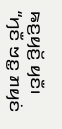ꤒꤢ꤬ꤟꤢꤩ꤬ ꤟꤢꤪ꤯
“ꤚꤢꤪ ꤠꤢ꤭ ꤊꤟꤢꤦ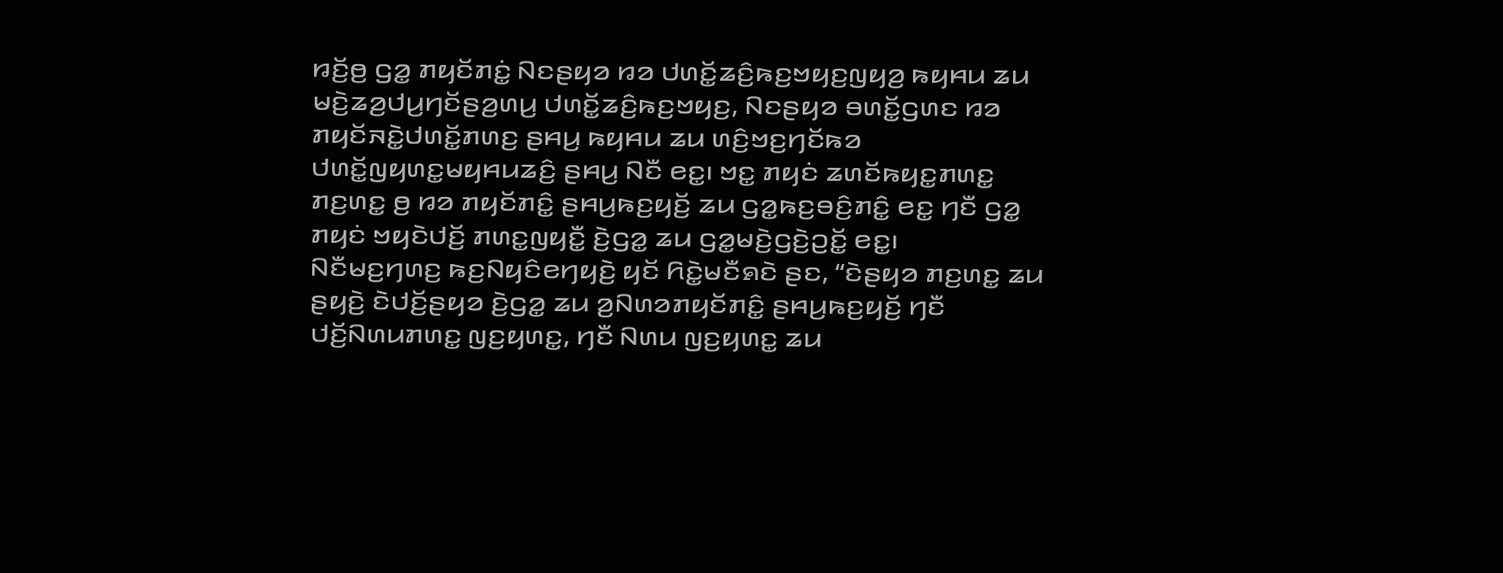ꤙꤢꤩ꤬ꤥ꤬ ꤞꤤ꤭ ꤊꤟꤢꤩꤊꤢꤦ꤭ ꤡꤢꤔꤟꤤ ꤙꤤ ꤓꤛꤢꤩ꤭ꤘꤢꤨ꤬ꤒꤢ꤬ꤠꤟꤢ꤬ꤜꤟꤤ꤬ ꤒꤟꤌꤣ ꤘꤣ ꤗꤢꤧ꤬ꤘꤤ꤬ꤓꤣ꤬ꤚꤢꤩꤔꤤ꤬ꤛꤣ꤬ ꤓꤛꤢꤩ꤭ꤘꤢꤨ꤬ꤒꤢ꤬ꤠꤟꤢ꤬, ꤡꤢꤔꤟꤤ ꤋꤛꤢꤩ꤭ꤞꤛꤢ ꤙꤤ ꤊꤟꤢꤩꤏꤢꤧ꤭ꤓꤛꤢꤩ꤭ꤊꤛꤢ꤬ ꤔꤌꤣ꤬ ꤒꤟꤌꤣ ꤘꤣ ꤛꤢꤨ꤬ꤠꤢ꤬ꤚꤢꤩꤒꤤ ꤓꤛꤢꤩ꤭ꤜꤟꤛꤢ꤭ꤗꤟꤌꤣꤘꤢꤨ꤬ ꤔꤌꤣ꤬ ꤡꤢꤪ ꤕꤢ꤭꤯ ꤠꤢ꤭ ꤊꤟꤢꤦ ꤘꤛꤢꤩꤒꤟꤢ꤭ꤊꤛꤢ꤭ ꤊꤢ꤬ꤛꤢ꤭ ꤥ꤬ ꤙꤤ ꤊꤟꤢꤩꤊꤢꤨ꤭ ꤔꤌꤣ꤬ꤒꤢ꤬ꤟꤢꤩ꤬ ꤘꤣ ꤞꤤ꤭ꤒꤢ꤬ꤋꤢꤨ꤬ꤊꤢꤨ꤭ ꤕꤢ꤭ ꤚꤢꤪ ꤞꤤ꤭ ꤊꤟꤢꤦ ꤠꤟꤢꤧꤓꤢꤩ꤬ ꤊꤛꤢ꤭ꤜꤟꤢꤪ꤭ ꤢꤧ꤬ꤞꤤ꤭ ꤘꤣ ꤞꤤ꤭ꤗꤢꤧ꤬ꤞꤢꤧ꤬ꤑꤢꤩ꤭ ꤕꤢ꤭꤯
ꤡꤢꤪꤗꤢ꤬ꤚꤛꤢ꤬ ꤒꤢ꤬ꤡꤟꤢꤨꤕꤚꤟꤢꤧ꤬ ꤟꤢꤩ ꤖꤢꤧ꤭ꤗꤢꤪꤎꤢꤧ ꤔꤢ, “ꤢꤧꤔꤟꤤ ꤊꤢ꤬ꤛꤢ꤭ ꤘꤣ ꤔꤟꤢꤧ꤬ ꤢꤧꤓꤢꤩ꤬ꤔꤟꤤ ꤢꤧ꤬ꤞꤤ꤭ ꤘꤣ ꤤ꤬ꤡꤛꤤꤊꤟꤢꤩꤊꤢꤨ꤭ ꤔꤌꤣ꤬ꤒꤢ꤬ꤟꤢꤩ꤬ ꤚꤢꤪ ꤓꤢꤩ꤬ꤡꤛꤣꤊꤛꤢ꤭ ꤜꤢ꤬ꤟꤛꤢ꤭, ꤚꤢꤪ ꤡꤛꤣ ꤜꤢ꤬ꤟꤛꤢ꤭ ꤘꤣ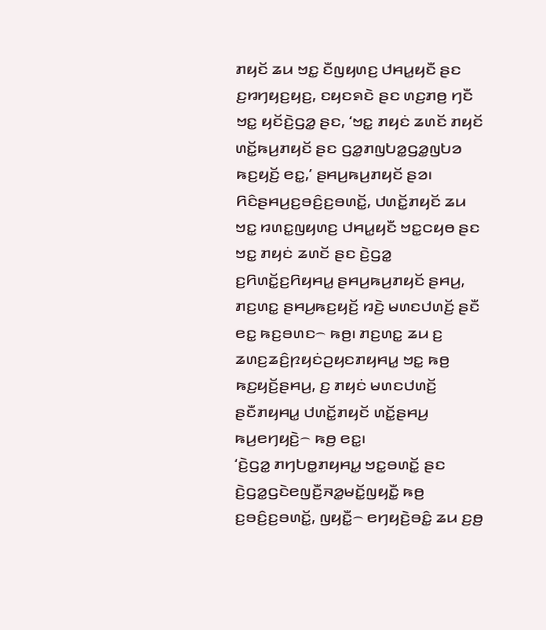ꤊꤟꤢꤩ ꤘꤣ ꤠꤢ꤭ ꤢꤪꤜꤟꤛꤢ꤬ ꤓꤌꤣ꤭ꤟꤢꤪ ꤔꤢ ꤢ꤬ꤙꤚꤟꤢ꤬ꤟꤢ꤬, ꤢꤟꤢꤎꤢꤧ ꤔꤢ ꤛꤢ꤬ꤊꤥ꤬ ꤚꤢꤪ ꤠꤢ꤭ ꤟꤢꤩꤢꤧ꤬ꤞꤤ꤭ ꤔꤢ, ‘ꤠꤢ꤭ ꤊꤟꤢꤦ ꤘꤛꤢꤩ ꤊꤟꤢꤩ ꤛꤢꤩ꤭ꤒꤣ꤬ꤊꤟꤢꤩ ꤔꤢ ꤞꤤ꤭ꤊꤜꤝꤤ꤭ꤞꤤ꤭ꤜꤝꤤ ꤒꤢ꤬ꤟꤢꤩ꤬ ꤕꤢ꤭,’ ꤔꤌꤣ꤬ꤒꤣ꤬ꤊꤟꤢꤩ ꤔꤤ꤯
ꤖꤢꤨꤔꤌꤣ꤬ꤢ꤬ꤋꤢꤨ꤬ꤢ꤬ꤋꤛꤢꤩ꤭, ꤓꤛꤢꤩ꤭ꤊꤟꤢꤩ ꤘꤣ ꤠꤢ꤭ ꤙꤛꤢ꤭ꤜꤟꤛꤢ꤬ ꤓꤌꤣ꤭ꤟꤢꤪ ꤠꤢ꤭ꤍꤟꤥ ꤔꤢ ꤠꤢ꤭ ꤊꤟꤢꤦ ꤘꤛꤢꤩ ꤔꤢ ꤢꤧ꤬ꤞꤤ꤭ ꤢ꤬ꤖꤛꤢꤩ꤭ꤢ꤬ꤖꤟꤌꤣ꤭ ꤔꤌꤣ꤬ꤒꤣ꤬ꤊꤟꤢꤩ ꤔꤌꤣ꤬, ꤊꤢ꤬ꤛꤢ꤭ ꤔꤌꤣ꤬ꤒꤢ꤬ꤟꤢꤩ꤬ ꤙꤢꤧ꤬ ꤗꤛꤢꤓꤛꤢꤩ꤬ ꤔꤢꤪ ꤕꤢ꤭ ꤒꤢ꤬ꤋꤛꤢ꤮ ꤒꤥ꤬꤯ ꤊꤢ꤬ꤛꤢ꤭ ꤘꤣ ꤢ꤬ ꤘꤛꤢ꤬ꤘꤢꤨ꤬ꤐꤟꤢꤦꤑꤟꤢꤊꤟꤌꤣ꤭ ꤠꤢ꤭ ꤒꤥ꤬ ꤒꤢ꤬ꤟꤢꤩ꤬ꤔꤌꤣ꤬, ꤢ꤬ ꤊꤟꤢꤦ ꤗꤛꤢꤓꤛꤢꤩ꤬ ꤔꤢꤪꤊꤟꤌꤣ꤭ ꤓꤛꤢꤩ꤭ꤊꤟꤢꤩ ꤛꤢꤩ꤭ꤔꤌꤣ꤬ ꤒꤣ꤬ꤕꤚꤟꤢꤧ꤬꤮ ꤒꤥ꤬ ꤕꤢ꤭꤯
‘ꤢꤧ꤬ꤞꤤ꤭ ꤊꤚꤝꤥ꤭ꤊꤟꤌꤣ꤭ ꤠꤢ꤭ꤋꤛꤢꤩ꤭ ꤔꤢ ꤢꤧ꤬ꤞꤤ꤭ꤞꤢꤧꤕꤜꤢꤪ꤬ꤏꤤ꤭ꤗꤢꤩ꤭ꤜꤟꤢꤪ꤭ ꤒꤥ꤬ ꤢ꤬ꤋꤢꤨ꤬ꤢ꤬ꤋꤛꤢꤩ꤭, ꤜꤟꤢꤪ꤭꤮ ꤕꤚꤟꤢꤧ꤬ꤋꤢꤨ꤭ ꤘꤣ ꤢ꤬ꤥ꤬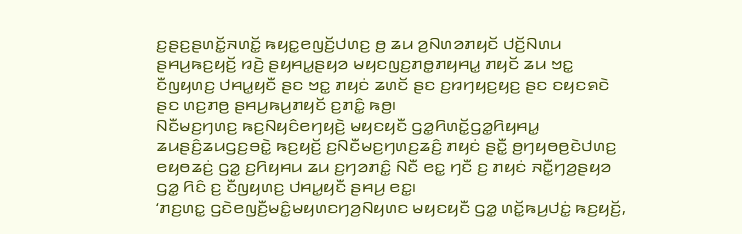ꤢ꤬ꤔꤢ꤬ꤔꤛꤢꤩ꤭ꤏꤛꤢꤩ꤭ ꤒꤟꤢ꤭ꤕꤜꤢꤩ꤬ꤓꤛꤢ꤬ ꤥ꤬ ꤘꤣ ꤤ꤬ꤡꤛꤤꤊꤟꤢꤩ ꤓꤢꤩ꤬ꤡꤛꤣ ꤔꤌꤣ꤬ꤒꤢ꤬ꤟꤢꤩ꤬ ꤙꤢꤧ꤬ ꤔꤟꤌꤣ꤭ꤔꤟꤤ ꤗꤟꤢꤜꤢ꤬ꤊꤥ꤭ꤊꤟꤌꤣ꤭ ꤊꤟꤢꤩ ꤘꤣ ꤠꤢ꤭ ꤢꤪꤜꤟꤛꤢ꤬ ꤓꤌꤣ꤭ꤟꤢꤪ ꤔꤢ ꤠꤢ꤭ ꤊꤟꤢꤦ ꤘꤛꤢꤩ ꤔꤢ ꤢ꤬ꤙꤚꤟꤢ꤬ꤟꤢ꤬ ꤔꤢ ꤢꤟꤢꤎꤢꤧ ꤔꤢ ꤛꤢ꤬ꤊꤥ꤬ ꤔꤌꤣ꤬ꤒꤣ꤬ꤊꤟꤢꤩ ꤢ꤬ꤊꤢꤨ꤭ ꤒꤥ꤬꤯
ꤡꤢꤪꤗꤢ꤬ꤚꤛꤢ꤬ ꤒꤢ꤬ꤡꤟꤢꤨꤕꤚꤟꤢꤧ꤬ ꤗꤟꤢꤟꤢꤪ ꤞꤤ꤭ꤖꤛꤢꤩ꤭ꤞꤤ꤭ꤖꤟꤌꤣ꤭ ꤘꤣꤔꤢꤨ꤬ꤘꤣꤞꤢ꤬ꤋꤢꤧ꤭ ꤒꤢ꤬ꤟꤢꤩ꤬ ꤢ꤬ꤡꤢꤪꤗꤢ꤬ꤚꤛꤢ꤬ꤘꤢꤨ꤬ ꤊꤟꤢꤦ ꤔꤢꤪ꤭ ꤥ꤬ꤚꤟꤥꤥ꤬ꤢꤧꤓꤛꤢ꤬ ꤕꤟꤥꤘꤢꤦ꤬ ꤞꤤ꤭ ꤢ꤬ꤖꤟꤌꤣ ꤘꤣ ꤢ꤬ꤚꤤꤊꤢꤨ꤭ ꤡꤢꤪ ꤕꤢ꤭ ꤚꤢꤪ ꤢ꤬ ꤊꤟꤢꤦ ꤏꤢꤪ꤭ꤚꤤ꤬ꤔꤟꤤ ꤞꤤ꤭ ꤖꤢꤨ ꤢ꤬ ꤢꤪꤜꤟꤛꤢ꤬ ꤓꤌꤣ꤭ꤟꤢꤪ ꤔꤌꤣ꤬ ꤕꤢ꤭꤯
‘ꤊꤢ꤬ꤛꤢ꤭ ꤞꤢꤧꤕꤜꤢꤪ꤬ꤗꤢꤨ꤭ꤗꤟꤛꤢꤚꤤ꤬ꤡꤟꤛꤢ ꤗꤟꤢꤟꤢꤪ ꤞꤤ꤭ ꤛꤢꤩ꤭ꤒꤣ꤬ꤓꤢꤦ꤭ ꤒꤢ꤬ꤟꤢꤩ꤬,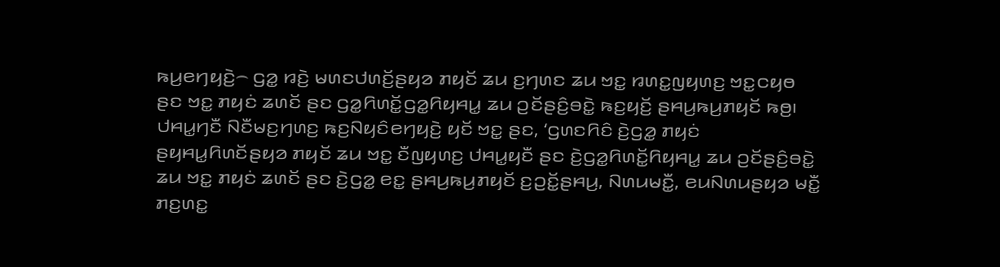ꤒꤣ꤬ꤕꤚꤟꤢꤧ꤬꤮ ꤞꤤ꤭ ꤙꤢꤧ꤬ ꤗꤛꤢꤓꤛꤢꤩ꤬ꤔꤟꤤ ꤊꤟꤢꤩ ꤘꤣ ꤢ꤬ꤚꤛꤢ ꤘꤣ ꤠꤢ꤭ ꤙꤛꤢ꤭ꤜꤟꤛꤢ꤬ ꤠꤢ꤭ꤍꤟꤥ ꤔꤢ ꤠꤢ꤭ ꤊꤟꤢꤦ ꤘꤛꤢꤩ ꤔꤢ ꤞꤤ꤭ꤖꤛꤢꤩ꤭ꤞꤤ꤭ꤖꤟꤌꤣ꤭ ꤘꤣ ꤑꤢꤩꤔꤢꤨ꤬ꤋꤢꤧ꤭ ꤒꤢ꤬ꤟꤢꤩ꤬ ꤔꤌꤣ꤬ꤒꤣ꤬ꤊꤟꤢꤩ ꤒꤥ꤬꤯
ꤓꤌꤣ꤭ꤚꤢꤪ ꤡꤢꤪꤗꤢ꤬ꤚꤛꤢ꤬ ꤒꤢ꤬ꤡꤟꤢꤨꤕꤚꤟꤢꤧ꤬ ꤟꤢꤩ ꤠꤢ꤭ ꤔꤢ, ‘ꤞꤛꤢꤖꤢꤨ ꤢꤧ꤬ꤞꤤ꤭ ꤊꤟꤢꤦ ꤔꤟꤌꤣ꤭ꤖꤛꤢꤩꤔꤟꤤ ꤊꤟꤢꤩ ꤘꤣ ꤠꤢ꤭ ꤢꤪꤜꤟꤛꤢ꤬ ꤓꤌꤣ꤭ꤟꤢꤪ ꤔꤢ ꤢꤧ꤬ꤞꤤ꤭ꤖꤛꤢꤩ꤭ꤖꤟꤌꤣ꤭ ꤘꤣ ꤑꤢꤩꤔꤢꤨ꤬ꤋꤢꤧ꤭ ꤘꤣ ꤠꤢ꤭ ꤊꤟꤢꤦ ꤘꤛꤢꤩ ꤔꤢ ꤢꤧ꤬ꤞꤤ꤭ ꤕꤢ꤭ ꤔꤌꤣ꤬ꤒꤣ꤬ꤊꤟꤢꤩ ꤢ꤬ꤑꤢꤩ꤭ꤔꤌꤣ꤬, ꤡꤛꤣꤗꤢꤪ꤭, ꤕꤣꤡꤛꤣꤔꤟꤤ ꤗꤢꤪ꤭ ꤊꤢ꤬ꤛꤢ꤭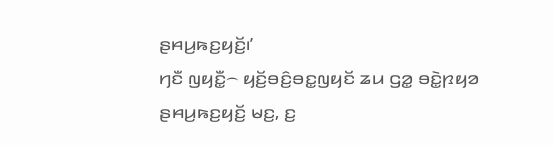ꤔꤌꤣ꤬ꤒꤢ꤬ꤟꤢꤩ꤬꤯’
ꤚꤢꤪ ꤜꤟꤢꤪ꤭꤮ ꤟꤢꤩ꤬ꤋꤢꤨ꤬ꤋꤢ꤭ꤜꤟꤢꤩ ꤘꤣ ꤞꤤ꤭ ꤋꤢꤧ꤭ꤐꤟꤤ ꤔꤌꤣ꤬ꤒꤢ꤬ꤟꤢꤩ꤬ ꤗꤢ꤬, ꤢ꤬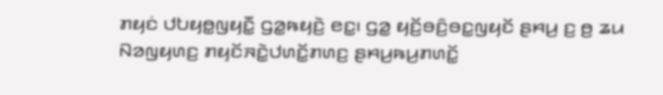ꤊꤟꤢꤦ ꤓꤝꤟꤥ꤭ꤜꤟꤢꤪ꤭ ꤞꤤ꤭ꤒꤟꤢꤧ꤬ ꤕꤢ꤭꤯ ꤞꤤ꤭ ꤟꤢꤩ꤬ꤋꤢꤨ꤬ꤋꤢ꤭ꤜꤟꤢꤩ ꤔꤌꤣ꤬ ꤢ꤬ ꤥ꤬ ꤘꤣ ꤡꤤꤜꤟꤛꤢ꤬ ꤊꤟꤢꤩꤏꤢꤧ꤭ꤓꤛꤢꤩ꤭ꤊꤛꤢ꤬ ꤔꤌꤣ꤬ꤒꤣ꤬ꤊꤛꤢꤩ꤭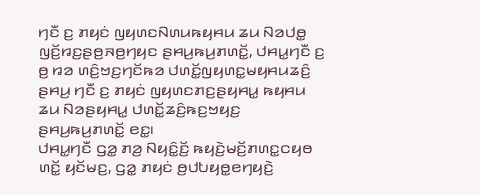ꤚꤢꤪ ꤢ꤬ ꤊꤟꤢꤦ ꤜꤟꤛꤢꤡꤛꤣꤒꤟꤌꤣ ꤘꤣ ꤡꤤꤓꤥ꤭ ꤜꤢꤩ꤬ꤙꤢ꤬ꤔꤥ꤬ꤏꤥ꤬ꤚꤟꤢ ꤔꤌꤣ꤬ꤒꤣ꤬ꤊꤛꤢꤩ꤭, ꤓꤌꤣ꤭ꤚꤢꤪ ꤢ꤬ ꤥ꤬ ꤙꤤ ꤛꤢꤨ꤬ꤠꤢ꤬ꤚꤢꤩꤒꤤ ꤓꤛꤢꤩ꤭ꤜꤟꤛꤢ꤭ꤗꤟꤌꤣꤘꤢꤨ꤬ ꤔꤌꤣ꤬ ꤚꤢꤪ ꤢ꤬ ꤊꤟꤢꤦ ꤜꤟꤛꤢꤊꤢ꤬ꤔꤟꤌꤣ꤭ ꤒꤟꤌꤣ ꤘꤣ ꤡꤤꤔꤟꤌꤣ꤭ ꤓꤛꤢꤩ꤭ꤘꤢꤨ꤬ꤒꤢ꤬ꤠꤟꤢ꤬ ꤔꤌꤣ꤬ꤒꤣ꤬ꤊꤛꤢꤩ꤭ ꤕꤢ꤭꤯
ꤓꤌꤣ꤭ꤚꤢꤪ ꤞꤤ꤭ ꤊꤤ꤬ ꤡꤟꤢꤨ꤭ꤢꤩ꤬ ꤒꤟꤢꤧ꤬ꤗꤢꤩ꤬ꤊꤛꤢ꤭ꤍꤟꤥ ꤛꤢꤩ꤭ ꤟꤢꤩꤗꤢ꤬, ꤞꤤ꤭ ꤊꤟꤢꤦ ꤥ꤬ꤓꤝꤟꤥ꤭ꤕꤚꤟꤢꤧ꤬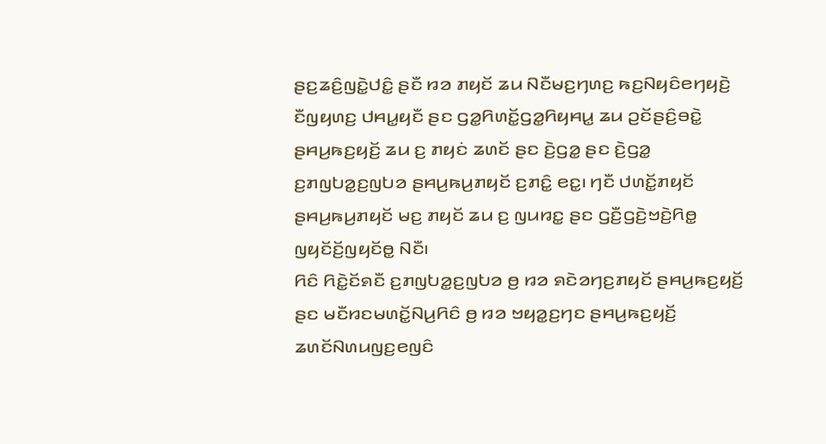ꤔꤢ꤬ꤘꤢꤨ꤬ꤜꤢꤧ꤭ꤓꤢꤨ꤭ ꤔꤢꤪ ꤙꤤ ꤊꤟꤢꤩ ꤘꤣ ꤡꤢꤪꤗꤢ꤬ꤚꤛꤢ꤬ ꤒꤢ꤬ꤡꤟꤢꤨꤕꤚꤟꤢꤧ꤬ ꤢꤪꤜꤟꤛꤢ꤬ ꤓꤌꤣ꤭ꤟꤢꤪ ꤔꤢ ꤞꤤ꤭ꤖꤛꤢꤩ꤭ꤞꤤ꤭ꤖꤟꤌꤣ꤭ ꤘꤣ ꤑꤢꤩꤔꤢꤨ꤬ꤋꤢꤧ꤭ ꤔꤌꤣ꤬ꤒꤢ꤬ꤟꤢꤩ꤬ ꤘꤣ ꤢ꤬ ꤊꤟꤢꤦ ꤘꤛꤢꤩ ꤔꤢ ꤢꤧ꤬ꤞꤤ꤭ ꤔꤢ ꤢꤧ꤬ꤞꤤ꤭ ꤢ꤬ꤊꤜꤝꤤ꤭ꤢ꤬ꤜꤝꤤ ꤔꤌꤣ꤬ꤒꤣ꤬ꤊꤟꤢꤩ ꤢ꤬ꤊꤢꤨ꤭ ꤕꤢ꤭꤯ ꤚꤢꤪ ꤓꤛꤢꤩ꤭ꤊꤟꤢꤩ ꤔꤌꤣ꤬ꤒꤣ꤬ꤊꤟꤢꤩ ꤗꤢ꤬ ꤊꤟꤢꤩ ꤘꤣ ꤢ꤬ ꤜꤣꤙꤢ꤭ ꤔꤢ ꤞꤢꤪ꤬ꤞꤢꤧ꤬ꤠꤢꤧ꤬ꤖꤥ꤭ ꤜꤟꤢꤩꤢꤩ꤬ꤜꤟꤢꤩꤥ꤭ ꤡꤢꤪ꤯
ꤖꤢꤨ ꤖꤢꤧ꤭ꤢꤩꤎꤢꤪ ꤢ꤬ꤊꤜꤝꤤ꤭ꤢ꤬ꤜꤝꤤ ꤥ꤬ ꤙꤤ ꤎꤢꤧꤤꤚꤢ꤬ꤊꤟꤢꤩ ꤔꤌꤣ꤬ꤒꤢ꤬ꤟꤢꤩ꤬ ꤔꤢ ꤗꤢꤪꤙꤢꤗꤛꤢꤩ꤭ꤡꤣ꤬ꤖꤢꤨ ꤥ꤬ ꤙꤤ ꤠꤟꤤ꤭ꤢ꤬ꤚꤢ ꤔꤌꤣ꤬ꤒꤢ꤬ꤟꤢꤩ꤬ ꤘꤛꤢꤩꤡꤛꤣꤜꤢ꤬ꤕꤜꤢꤨ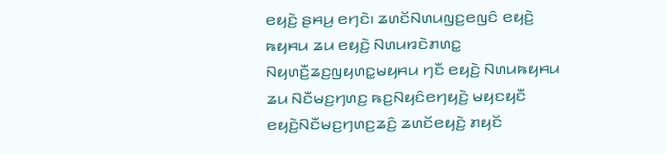ꤕꤟꤢꤧ꤬ ꤔꤌꤣ꤬ ꤕꤚꤢꤧ꤯ ꤘꤛꤢꤩꤡꤛꤣꤜꤢ꤬ꤕꤜꤢꤨ ꤕꤟꤢꤧ꤬ ꤒꤟꤌꤣ ꤘꤣ ꤕꤟꤢꤧ꤬ ꤡꤛꤣꤙꤢꤧꤊꤛꤢ꤭ ꤡꤟꤛꤢꤪ꤬ꤘꤢ꤬ꤜꤟꤛꤢ꤭ꤗꤟꤌꤣ ꤚꤢꤪ ꤕꤟꤢꤧ꤬ ꤡꤛꤣꤒꤟꤌꤣ ꤘꤣ ꤡꤢꤪꤗꤢ꤬ꤚꤛꤢ꤬ ꤒꤢ꤬ꤡꤟꤢꤨꤕꤚꤟꤢꤧ꤬ ꤗꤟꤢꤟꤢꤪ ꤕꤟꤢꤧ꤬ꤡꤢꤪꤗꤢ꤬ꤚꤛꤢ꤬ꤘꤢꤨ꤬ ꤘꤛꤢꤩꤕꤟꤢꤧ꤬ ꤊꤟꤢꤩ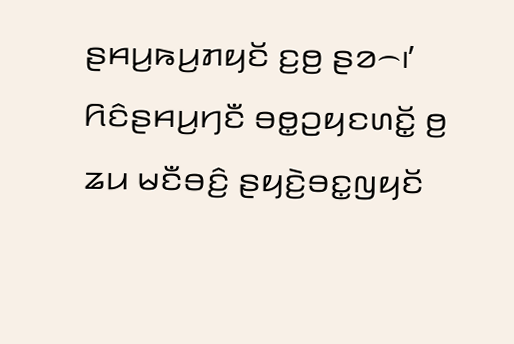ꤔꤌꤣ꤬ꤒꤣ꤬ꤊꤟꤢꤩ ꤢ꤬ꤥ꤬ ꤔꤤ꤮꤯’
ꤖꤢꤨꤔꤌꤣ꤬ꤚꤢꤪ ꤋꤥ꤭ꤑꤟꤢꤛꤢꤩ꤭ ꤥ꤬ ꤘꤣ ꤗꤢꤪꤋꤢꤨ꤬ ꤔꤟꤢꤧ꤬ꤋꤢ꤭ꤜꤟꤢꤩ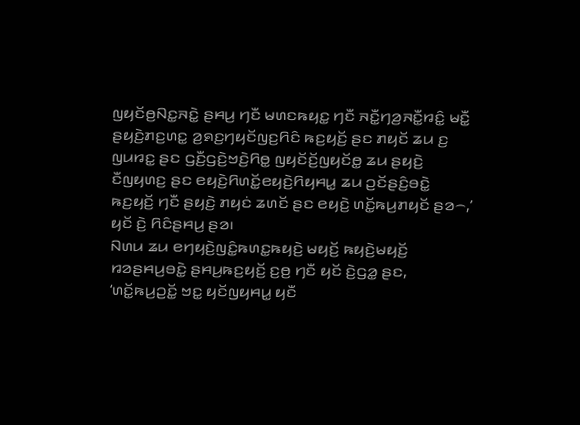ꤜꤟꤢꤩꤥ꤬ꤡꤢ꤭ꤏꤢꤧ꤭ ꤔꤌꤣ꤬ ꤚꤢꤪ ꤗꤛꤢꤒꤟꤢ꤭ ꤚꤢꤪ ꤏꤢꤪ꤭ꤚꤤ꤬ꤏꤢꤪ꤭ꤙꤢꤨ꤭ ꤗꤢꤪ꤭ ꤔꤟꤢꤧ꤬ꤊꤢ꤬ꤛꤢ꤭ ꤤ꤬ꤎꤢ꤬ꤚꤟꤢꤩꤜꤢ꤬ꤖꤢꤨ ꤒꤢ꤬ꤟꤢꤩ꤬ ꤔꤢ ꤊꤟꤢꤩ ꤘꤣ ꤢ꤬ ꤜꤣꤙꤢ꤭ ꤔꤢ ꤞꤢꤪ꤬ꤞꤢꤧ꤬ꤠꤢꤧ꤬ꤖꤥ꤭ ꤜꤟꤢꤩꤢꤩ꤬ꤜꤟꤢꤩꤥ꤭ ꤘꤣ ꤔꤟꤢꤧ꤬ ꤢꤪꤜꤟꤛꤢ꤬ ꤔꤢ ꤕꤟꤢꤧ꤬ꤖꤛꤢꤩ꤭ꤕꤟꤢꤧ꤬ꤖꤟꤌꤣ꤭ ꤘꤣ ꤑꤢꤩꤔꤢꤨ꤬ꤋꤢꤧ꤭ ꤒꤢ꤬ꤟꤢꤩ꤬ ꤚꤢꤪ ꤔꤟꤢꤧ꤬ ꤊꤟꤢꤦ ꤘꤛꤢꤩ ꤔꤢ ꤕꤟꤢꤧ꤬ ꤛꤢꤩ꤭ꤒꤣ꤬ꤊꤟꤢꤩ ꤔꤤ꤮,’ ꤟꤢꤩ ꤢꤧ꤬ ꤖꤢꤨꤔꤌꤣ꤬ ꤔꤤ꤯
ꤡꤛꤣ ꤘꤣ ꤕꤚꤟꤢꤧ꤬ꤜꤢꤨ꤭ꤒꤛꤢ꤭ꤒꤟꤢꤧ꤬ ꤗꤟꤢꤩ꤬ ꤒꤟꤢꤧ꤬ꤗꤟꤢꤩ꤬ ꤙꤤꤔꤌꤣ꤬ꤋꤢꤧ꤭ ꤔꤌꤣ꤬ꤒꤢ꤬ꤟꤢꤩ꤬ ꤢ꤬ꤥ꤬ ꤚꤢꤪ ꤟꤢꤩ ꤢꤧ꤬ꤞꤤ꤭ ꤔꤢ, ‘ꤛꤢꤩ꤭ꤒꤣ꤬ꤑꤢꤩ꤭ ꤠꤢ꤭ ꤟꤢꤩꤜꤟꤌꤣ꤭ ꤟꤢꤪ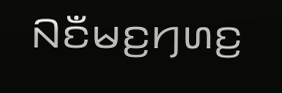ꤡꤢꤪꤗꤢ꤬ꤚꤛꤢ꤬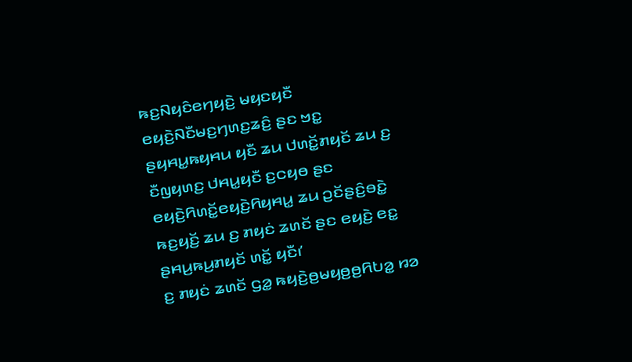ꤒꤢ꤬ꤡꤟꤢꤨꤕꤚꤟꤢꤧ꤬ ꤗꤟꤢꤟꤢꤪ ꤕꤟꤢꤧ꤬ꤡꤢꤪꤗꤢ꤬ꤚꤛꤢ꤬ꤘꤢꤨ꤬ ꤔꤢ ꤠꤢ꤭ ꤔꤟꤌꤣ꤭ꤒꤟꤌꤣ ꤟꤢꤪ ꤘꤣ ꤓꤛꤢꤩ꤭ꤊꤟꤢꤩ ꤘꤣ ꤢ꤬ ꤢꤪꤜꤟꤛꤢ꤬ ꤓꤌꤣ꤭ꤟꤢꤪ ꤢ꤬ꤍꤟꤥ ꤔꤢ ꤕꤟꤢꤧ꤬ꤖꤛꤢꤩ꤭ꤕꤟꤢꤧ꤬ꤖꤟꤌꤣ꤭ ꤘꤣ ꤑꤢꤩꤔꤢꤨ꤬ꤋꤢꤧ꤭ ꤒꤢ꤬ꤟꤢꤩ꤬ ꤘꤣ ꤢ꤬ ꤊꤟꤢꤦ ꤘꤛꤢꤩ ꤔꤢ ꤕꤟꤢꤧ꤬ ꤕꤢ꤭ ꤔꤌꤣ꤬ꤒꤣ꤬ꤊꤟꤢꤩ ꤛꤢꤩ꤭ ꤟꤢꤪ꤯’
ꤢ꤬ ꤊꤟꤢꤦ ꤘꤛꤢꤩ ꤞꤤ꤭ ꤒꤟꤢꤧ꤬ꤥ꤬ꤗꤟꤥ꤬ꤥ꤬ꤖꤝꤤ꤭ ꤙꤤ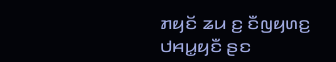ꤊꤟꤢꤩ ꤘꤣ ꤢ꤬ ꤢꤪꤜꤟꤛꤢ꤬ ꤓꤌꤣ꤭ꤟꤢꤪ ꤔꤢ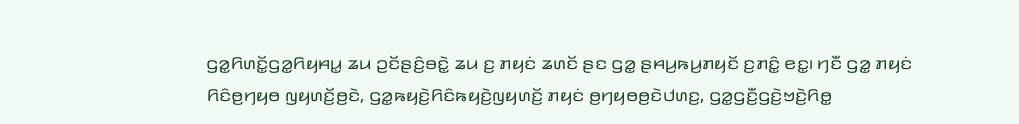ꤞꤤ꤭ꤖꤛꤢꤩ꤭ꤞꤤ꤭ꤖꤟꤌꤣ꤭ ꤘꤣ ꤑꤢꤩꤔꤢꤨ꤬ꤋꤢꤧ꤭ ꤘꤣ ꤢ꤬ ꤊꤟꤢꤦ ꤘꤛꤢꤩ ꤔꤢ ꤞꤤ꤭ ꤔꤌꤣ꤬ꤒꤣ꤬ꤊꤟꤢꤩ ꤢ꤬ꤊꤢꤨ꤭ ꤕꤢ꤭꤯ ꤚꤢꤪ ꤞꤤ꤭ ꤊꤟꤢꤦ ꤖꤢꤨꤥ꤬ꤚꤟꤥ ꤜꤟꤛꤢꤩ꤬ꤥ꤬ꤢꤧ, ꤞꤤ꤭ꤒꤟꤢꤧ꤬ꤖꤢꤨꤒꤟꤢꤧ꤬ꤜꤟꤛꤢꤩ꤬ ꤊꤟꤢꤦ ꤥ꤬ꤚꤟꤥꤥ꤬ꤢꤧꤓꤛꤢ꤬, ꤞꤤ꤭ꤞꤢꤪ꤬ꤞꤢꤧ꤬ꤠꤢꤧ꤬ꤖꤥ꤭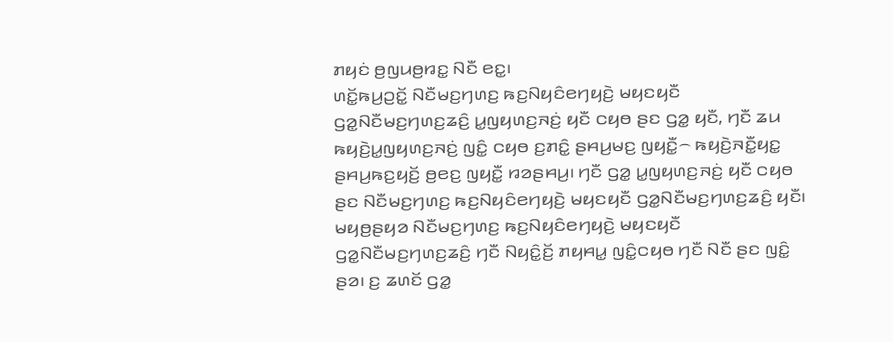ꤊꤟꤢꤦ ꤥ꤬ꤜꤣꤥ꤬ꤙꤢ꤭ ꤡꤢꤪ ꤕꤢ꤭꤯
ꤛꤢꤩ꤭ꤒꤣ꤬ꤑꤢꤩ꤭ ꤡꤢꤪꤗꤢ꤬ꤚꤛꤢ꤬ ꤒꤢ꤬ꤡꤟꤢꤨꤕꤚꤟꤢꤧ꤬ ꤗꤟꤢꤟꤢꤪ ꤞꤤ꤭ꤡꤢꤪꤗꤢ꤬ꤚꤛꤢ꤬ꤘꤢꤨ꤬ ꤣ꤭ꤜꤟꤛꤢ꤬ꤏꤢꤦ꤬ ꤟꤢꤪ ꤍꤟꤥ ꤔꤢ ꤞꤤ꤭ ꤟꤢꤪ, ꤚꤢꤪ ꤘꤣ ꤒꤟꤢꤧ꤬ꤣ꤭ꤜꤟꤛꤢ꤬ꤏꤢꤦ꤬ ꤜꤢꤨ꤭ ꤍꤟꤥ ꤢ꤬ꤊꤢꤨ꤭ ꤔꤌꤣ꤬ꤗꤢ꤬ ꤜꤟꤢꤪ꤭꤮ ꤒꤟꤢꤧ꤬ꤏꤢꤪ꤭ꤟꤢ꤭ ꤔꤌꤣ꤬ꤒꤢ꤬ꤟꤢꤩ꤬ ꤥ꤬ꤕꤢ꤬ ꤜꤟꤢꤪ꤭ ꤙꤤꤔꤌꤣ꤬꤯ ꤚꤢꤪ ꤞꤤ꤭ ꤣ꤭ꤜꤟꤛꤢ꤬ꤏꤢꤦ꤬ ꤟꤢꤪ ꤍꤟꤥ ꤔꤢ ꤡꤢꤪꤗꤢ꤬ꤚꤛꤢ꤬ ꤒꤢ꤬ꤡꤟꤢꤨꤕꤚꤟꤢꤧ꤬ ꤗꤟꤢꤟꤢꤪ ꤞꤤ꤭ꤡꤢꤪꤗꤢ꤬ꤚꤛꤢ꤬ꤘꤢꤨ꤬ ꤟꤢꤪ꤯
ꤗꤟꤥ꤬ꤔꤟꤤ ꤡꤢꤪꤗꤢ꤬ꤚꤛꤢ꤬ ꤒꤢ꤬ꤡꤟꤢꤨꤕꤚꤟꤢꤧ꤬ ꤗꤟꤢꤟꤢꤪ ꤞꤤ꤭ꤡꤢꤪꤗꤢ꤬ꤚꤛꤢ꤬ꤘꤢꤨ꤬ ꤚꤢꤪ ꤡꤟꤢꤨ꤭ꤢꤩ꤬ ꤊꤟꤌꤣ꤭ ꤜꤢꤨ꤭ꤍꤟꤥ ꤚꤢꤪ ꤡꤢꤪ ꤔꤢ ꤜꤢꤨ꤭ ꤔꤤ꤯ ꤢ꤬ ꤘꤛꤢꤩ ꤞꤤ꤭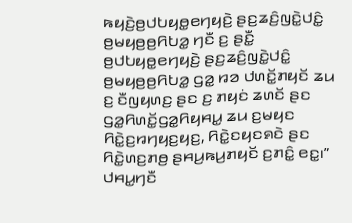ꤒꤟꤢꤧ꤬ꤥ꤬ꤓꤝꤟꤥ꤭ꤕꤚꤟꤢꤧ꤬ ꤔꤢ꤬ꤘꤢꤨ꤬ꤜꤢꤧ꤭ꤓꤢꤨ꤭ ꤥ꤬ꤗꤟꤥ꤬ꤥ꤬ꤖꤝꤤ꤭ ꤚꤢꤪ ꤢ꤬ ꤔꤢꤪ꤭ ꤥ꤬ꤓꤝꤟꤥ꤭ꤕꤚꤟꤢꤧ꤬ ꤔꤢ꤬ꤘꤢꤨ꤬ꤜꤢꤧ꤭ꤓꤢꤨ꤭ ꤥ꤬ꤗꤟꤥ꤬ꤥ꤬ꤖꤝꤤ꤭ ꤞꤤ꤭ ꤙꤤ ꤓꤛꤢꤩ꤭ꤊꤟꤢꤩ ꤘꤣ ꤢ꤬ ꤢꤪꤜꤟꤛꤢ꤬ ꤔꤢ ꤢ꤬ ꤊꤟꤢꤦ ꤘꤛꤢꤩ ꤔꤢ ꤞꤤ꤭ꤖꤛꤢꤩ꤭ꤞꤤ꤭ꤖꤟꤌꤣ꤭ ꤘꤣ ꤢ꤬ꤗꤟꤢ ꤖꤢꤧ꤭ꤢ꤬ꤙꤚꤟꤢ꤬ꤟꤢ꤬, ꤖꤢꤧ꤭ꤢꤟꤢꤎꤢꤧ ꤔꤢ ꤖꤢꤧ꤭ꤛꤢ꤬ꤊꤥ꤬ ꤔꤌꤣ꤬ꤒꤣ꤬ꤊꤟꤢꤩ ꤢ꤬ꤊꤢꤨ꤭ ꤕꤢ꤭꤯”
ꤓꤌꤣ꤭ꤚꤢꤪ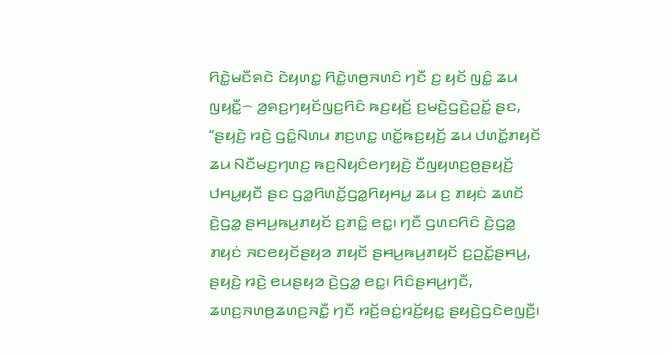ꤖꤢꤧ꤭ꤗꤢꤪꤎꤢꤧ ꤢꤧꤟꤛꤢ꤭ ꤖꤢꤧ꤭ꤛꤥ꤬ꤏꤛꤢꤨ ꤚꤢꤪ ꤢ꤬ ꤟꤢꤩ ꤜꤢꤨ꤭ ꤘꤣ ꤜꤟꤢꤪ꤭꤮ ꤤ꤬ꤎꤢ꤬ꤚꤟꤢꤩꤜꤢ꤬ꤖꤢꤨ ꤒꤢ꤬ꤟꤢꤩ꤬ ꤢ꤬ꤗꤢꤧ꤬ꤞꤢꤧ꤬ꤑꤢꤩ꤭ ꤔꤢ, “ꤔꤟꤢꤧ꤬ ꤙꤢꤧ꤬ ꤞꤢꤨ꤭ꤡꤛꤣ ꤊꤢ꤬ꤛꤢ꤭ ꤛꤢꤩ꤭ꤒꤢ꤬ꤟꤢꤩ꤬ ꤘꤣ ꤓꤛꤢꤩ꤭ꤊꤟꤢꤩ ꤘꤣ ꤡꤢꤪꤗꤢ꤬ꤚꤛꤢ꤬ ꤒꤢ꤬ꤡꤟꤢꤨꤕꤚꤟꤢꤧ꤬ ꤢꤪꤜꤟꤛꤢ꤬ꤥ꤬ꤔꤟꤢꤩ꤬ ꤓꤌꤣ꤭ꤟꤢꤪ ꤔꤢ ꤞꤤ꤭ꤖꤛꤢꤩ꤭ꤞꤤ꤭ꤖꤟꤌꤣ꤭ ꤘꤣ ꤢ꤬ ꤊꤟꤢꤦ ꤘꤛꤢꤩ ꤢꤧ꤬ꤞꤤ꤭ ꤔꤌꤣ꤬ꤒꤣ꤬ꤊꤟꤢꤩ ꤢ꤬ꤊꤢꤨ꤭ ꤕꤢ꤭꤯ ꤚꤢꤪ ꤞꤛꤢꤖꤢꤨ ꤢꤧ꤬ꤞꤤ꤭ ꤊꤟꤢꤦ ꤏꤢꤕꤟꤢꤩꤔꤟꤤ ꤊꤟꤢꤩ ꤔꤌꤣ꤬ꤒꤣ꤬ꤊꤟꤢꤩ ꤢ꤬ꤑꤢꤩ꤭ꤔꤌꤣ꤬, ꤔꤟꤢꤧ꤬ ꤙꤢꤧ꤬ ꤕꤣꤔꤟꤤ ꤢꤧ꤬ꤞꤤ꤭ ꤕꤢ꤭꤯ ꤖꤢꤨꤔꤌꤣ꤬ꤚꤢꤪ, ꤘꤛꤢ꤬ꤏꤛꤥ꤬ꤘꤛꤢ꤬ꤏꤢꤪ꤭ ꤚꤢꤪ ꤙꤢꤩ꤬ꤋꤢꤦ꤭ꤙꤢꤩ꤬ꤟꤢ꤭ ꤔꤟꤢꤧ꤬ꤞꤢꤧꤕꤜꤢꤪ꤬꤯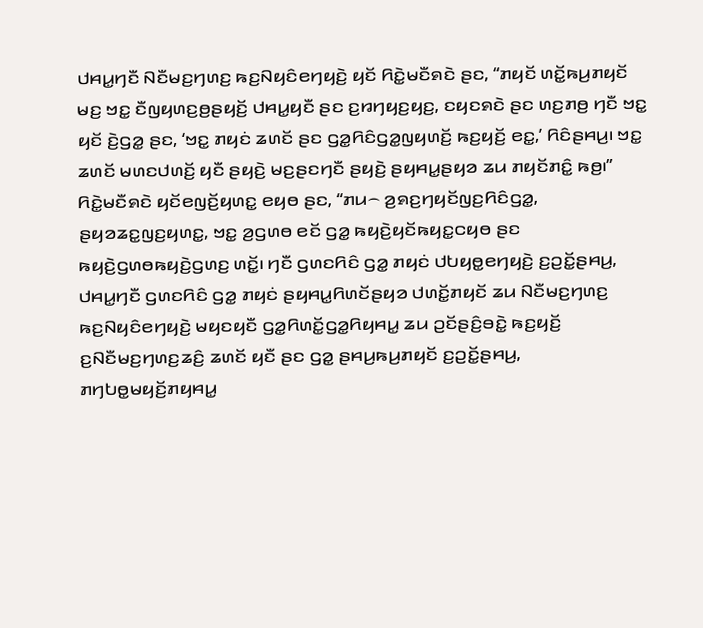ꤓꤌꤣ꤭ꤚꤢꤪ ꤡꤢꤪꤗꤢ꤬ꤚꤛꤢ꤬ ꤒꤢ꤬ꤡꤟꤢꤨꤕꤚꤟꤢꤧ꤬ ꤟꤢꤩ ꤖꤢꤧ꤭ꤗꤢꤪꤎꤢꤧ ꤔꤢ, “ꤊꤟꤢꤩ ꤛꤢꤩ꤭ꤒꤣ꤬ꤊꤟꤢꤩ ꤗꤢ꤬ ꤠꤢ꤭ ꤢꤪꤜꤟꤛꤢ꤬ꤥ꤬ꤔꤟꤢꤩ꤬ ꤓꤌꤣ꤭ꤟꤢꤪ ꤔꤢ ꤢ꤬ꤙꤚꤟꤢ꤬ꤟꤢ꤬, ꤢꤟꤢꤎꤢꤧ ꤔꤢ ꤛꤢ꤬ꤊꤥ꤬ ꤚꤢꤪ ꤠꤢ꤭ ꤟꤢꤩ ꤢꤧ꤬ꤞꤤ꤭ ꤔꤢ, ‘ꤠꤢ꤭ ꤊꤟꤢꤦ ꤘꤛꤢꤩ ꤔꤢ ꤞꤤ꤭ꤖꤢꤨꤞꤤ꤭ꤜꤟꤛꤢꤩ꤬ ꤒꤢ꤬ꤟꤢꤩ꤬ ꤕꤢ꤭,’ ꤖꤢꤨꤔꤌꤣ꤬꤯ ꤠꤢ꤭ ꤘꤛꤢꤩ ꤗꤛꤢꤓꤛꤢꤩ꤬ ꤟꤢꤪ ꤔꤟꤢꤧ꤬ ꤗꤢ꤬ꤔꤢꤚꤢꤪ ꤔꤟꤢꤧ꤬ ꤔꤟꤌꤣ꤭ꤔꤟꤤ ꤘꤣ ꤊꤟꤢꤩꤊꤢꤨ꤭ ꤒꤥ꤬꤯”
ꤖꤢꤧ꤭ꤗꤢꤪꤎꤢꤧ ꤟꤢꤩꤕꤜꤢꤩ꤬ꤟꤛꤢ꤭ ꤕꤟꤥ ꤔꤢ, “ꤊꤣ꤮ ꤤ꤬ꤎꤢ꤬ꤚꤟꤢꤩꤜꤢ꤬ꤖꤢꤨꤞꤤ꤭, ꤔꤟꤤꤘꤢ꤭ꤜꤢ꤬ꤟꤛꤢ꤭, ꤠꤢ꤭ ꤤ꤬ꤞꤛꤥ ꤕꤢꤩ ꤞꤤ꤭ ꤒꤟꤢꤧ꤬ꤟꤢꤩꤒꤟꤢ꤭ꤍꤟꤥ ꤔꤢ ꤒꤟꤢꤧ꤬ꤞꤛꤥꤒꤟꤢꤧ꤬ꤞꤛꤢ꤬ ꤛꤢꤩ꤭꤯ ꤚꤢꤪ ꤞꤛꤢꤖꤢꤨ ꤞꤤ꤭ ꤊꤟꤢꤦ ꤓꤝꤟꤥ꤭ꤕꤚꤟꤢꤧ꤬ ꤢ꤬ꤑꤢꤩ꤭ꤔꤌꤣ꤬, ꤓꤌꤣ꤭ꤚꤢꤪ ꤞꤛꤢꤖꤢꤨ ꤞꤤ꤭ ꤊꤟꤢꤦ ꤔꤟꤌꤣ꤭ꤖꤛꤢꤩꤔꤟꤤ ꤓꤛꤢꤩ꤭ꤊꤟꤢꤩ ꤘꤣ ꤡꤢꤪꤗꤢ꤬ꤚꤛꤢ꤬ ꤒꤢ꤬ꤡꤟꤢꤨꤕꤚꤟꤢꤧ꤬ ꤗꤟꤢꤟꤢꤪ ꤞꤤ꤭ꤖꤛꤢꤩ꤭ꤞꤤ꤭ꤖꤟꤌꤣ꤭ ꤘꤣ ꤑꤢꤩꤔꤢꤨ꤬ꤋꤢꤧ꤭ ꤒꤢ꤬ꤟꤢꤩ꤬ ꤢ꤬ꤡꤢꤪꤗꤢ꤬ꤚꤛꤢ꤬ꤘꤢꤨ꤬ ꤘꤛꤢꤩ ꤟꤢꤪ ꤔꤢ ꤞꤤ꤭ ꤔꤌꤣ꤬ꤒꤣ꤬ꤊꤟꤢꤩ ꤢ꤬ꤑꤢꤩ꤭ꤔꤌꤣ꤬, ꤊꤚꤝꤥ꤭ꤗꤟꤢꤩ꤬ꤊꤟꤌꤣ꤭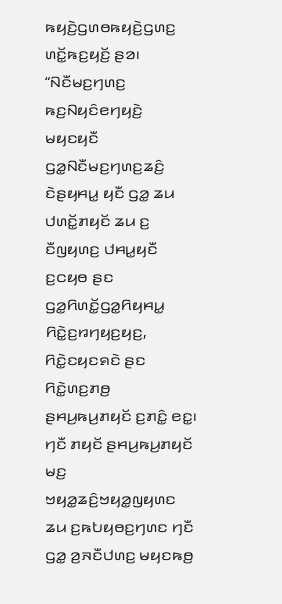ꤒꤟꤢꤧ꤬ꤞꤛꤥꤒꤟꤢꤧ꤬ꤞꤛꤢ꤬ ꤛꤢꤩ꤭ꤒꤢ꤬ꤟꤢꤩ꤬ ꤔꤤ꤯
“ꤡꤢꤪꤗꤢ꤬ꤚꤛꤢ꤬ ꤒꤢ꤬ꤡꤟꤢꤨꤕꤚꤟꤢꤧ꤬ ꤗꤟꤢꤟꤢꤪ ꤞꤤ꤭ꤡꤢꤪꤗꤢ꤬ꤚꤛꤢ꤬ꤘꤢꤨ꤬ ꤢꤧꤔꤟꤌꤣ꤭ ꤟꤢꤪ ꤞꤤ꤭ ꤘꤣ ꤓꤛꤢꤩ꤭ꤊꤟꤢꤩ ꤘꤣ ꤢ꤬ ꤢꤪꤜꤟꤛꤢ꤬ ꤓꤌꤣ꤭ꤟꤢꤪ ꤢ꤬ꤍꤟꤥ ꤔꤢ ꤞꤤ꤭ꤖꤛꤢꤩ꤭ꤞꤤ꤭ꤖꤟꤌꤣ꤭ ꤖꤢꤧ꤭ꤢ꤬ꤙꤚꤟꤢ꤬ꤟꤢ꤬, ꤖꤢꤧ꤭ꤢꤟꤢꤎꤢꤧ ꤔꤢ ꤖꤢꤧ꤭ꤛꤢ꤬ꤊꤥ꤬ ꤔꤌꤣ꤬ꤒꤣ꤬ꤊꤟꤢꤩ ꤢ꤬ꤊꤢꤨ꤭ ꤕꤢ꤭꤯ ꤚꤢꤪ ꤊꤟꤢꤩ ꤔꤌꤣ꤬ꤒꤣ꤬ꤊꤟꤢꤩ ꤗꤢ꤬ ꤠꤟꤤ꤭ꤘꤢꤨ꤬ꤠꤟꤤ꤭ꤜꤟꤛꤢ ꤘꤣ ꤢ꤬ꤒꤝꤟꤥꤢ꤬ꤚꤛꤢ ꤚꤢꤪ ꤞꤤ꤭ ꤤ꤬ꤏꤢꤪꤓꤛꤢ꤬ ꤗꤟꤢꤒꤥ꤬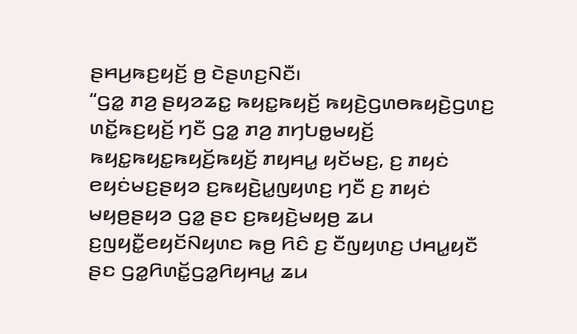ꤔꤌꤣ꤬ꤒꤢ꤬ꤟꤢꤩ꤬ ꤥ꤬ ꤢꤧꤔꤛꤢ꤬ꤡꤢꤪ꤯
“ꤞꤤ꤭ ꤊꤤ꤬ ꤔꤟꤤꤘꤢ꤭ ꤒꤟꤢ꤭ꤒꤟꤢꤩ꤬ ꤒꤟꤢꤧ꤬ꤞꤛꤥꤒꤟꤢꤧ꤬ꤞꤛꤢ꤬ ꤛꤢꤩ꤭ꤒꤢ꤬ꤟꤢꤩ꤬ ꤚꤢꤪ ꤞꤤ꤭ ꤊꤤ꤬ ꤊꤚꤝꤥ꤭ꤗꤟꤢꤩ꤬ ꤒꤟꤢ꤭ꤒꤟꤢ꤭ꤒꤟꤢꤩ꤬ꤒꤟꤢꤩ꤬ ꤊꤟꤌꤣ꤭ ꤟꤢꤩꤗꤢ꤬, ꤢ꤬ ꤊꤟꤢꤦ ꤕꤟꤢꤦꤗꤢ꤬ꤔꤟꤤ ꤢ꤬ꤒꤟꤢꤧ꤬ꤣ꤭ꤜꤟꤛꤢ꤬ ꤚꤢꤪ ꤢ꤬ ꤊꤟꤢꤦ ꤗꤟꤥ꤬ꤔꤟꤤ ꤞꤤ꤭ ꤔꤢ ꤢ꤬ꤒꤟꤢꤧ꤬ꤗꤟꤥ꤬ ꤘꤣ ꤢ꤬ꤜꤟꤢꤪ꤭ꤕꤟꤢꤩꤡꤟꤛꤢ ꤒꤥ꤬ ꤖꤢꤨ ꤢ꤬ ꤢꤪꤜꤟꤛꤢ꤬ ꤓꤌꤣ꤭ꤟꤢꤪ ꤔꤢ ꤞꤤ꤭ꤖꤛꤢꤩ꤭ꤞꤤ꤭ꤖꤟꤌꤣ꤭ ꤘꤣ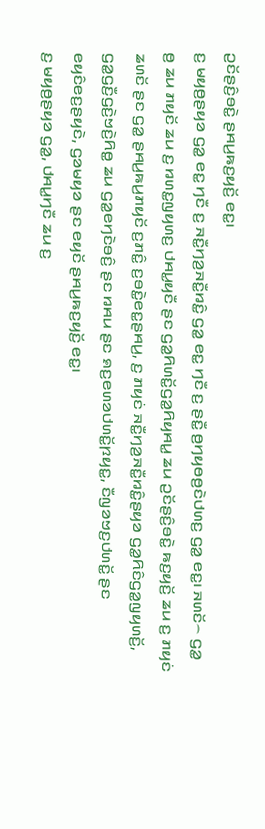ꤑꤢꤩꤔꤢꤨ꤬ꤋꤢꤧ꤭ ꤔꤌꤣ꤬ꤒꤢ꤬ꤟꤢꤩ꤬ ꤕꤢ꤭꤯
ꤢ꤬ ꤗꤟꤥ꤬ꤔꤟꤤ ꤞꤤ꤭ ꤕꤢ꤭ ꤚꤢꤪ ꤢ꤬ ꤏꤢꤪ꤭ꤚꤤ꤬ꤏꤢꤪ꤭ꤙꤢꤨ꤭ ꤞꤤ꤭ ꤕꤢ꤭ ꤚꤢꤪ ꤢ꤬ ꤔꤢꤪ꤭ ꤥ꤬ꤚꤟꤥꤥ꤬ꤢꤧꤓꤛꤢ꤬ ꤞꤤ꤭ ꤕꤢ꤭꤯ ꤏꤛꤢꤩ꤮ ꤞꤤ꤭ ꤥ꤬ ꤘꤣ ꤊꤟꤢꤩ ꤘꤣ ꤢ꤬ ꤙꤛꤢ꤭ꤜꤟꤛꤢ꤬ ꤓꤌꤣ꤭ꤟꤢꤪ ꤔꤢ ꤞꤤ꤭ꤖꤛꤢꤩ꤭ꤞꤤ꤭ꤖꤟꤌꤣ꤭ ꤘꤣ ꤑꤢꤩꤔꤢꤨ꤬ꤋꤢꤧ꤭ ꤒꤢ꤬ꤟꤢꤩ꤬ ꤘꤣ ꤢ꤬ ꤊꤟꤢꤦ ꤘꤛꤢꤩ ꤔꤢ ꤞꤤ꤭ ꤔꤌꤣ꤬ꤒꤣ꤬ꤊꤟꤢꤩ ꤢ꤬ꤊꤢꤨ꤭ ꤢ꤬ꤋꤢꤧ꤭ꤕꤢ꤭ꤔꤌꤣ꤬, ꤢ꤬ ꤊꤟꤢꤦ ꤏꤢꤪ꤭ꤚꤤ꤬ꤏꤢꤪ꤭ꤙꤢꤨ꤭ꤔꤟꤤ ꤞꤤ꤭ꤖꤢꤨꤞꤤ꤭ꤜꤟꤛꤢꤩ꤬, ꤞꤤ꤭ꤞꤢꤪ꤬ꤞꤢꤧ꤬ꤠꤢꤧ꤬ꤖꤥ꤭ ꤘꤣ ꤞꤤ꤭ꤕꤚꤢꤧꤋꤢꤨ꤬ ꤔꤢ ꤙꤌꤣ ꤔꤢ ꤎꤢ꤬ꤕꤛꤤꤓꤛꤢꤩ꤭ꤐꤟꤢ꤭, ꤢꤪꤜꤤꤠꤢ꤬ꤓꤛꤢꤩ꤭ ꤔꤢ ꤕꤟꤢꤨꤕꤢ꤬ꤔꤟꤢꤧ, ꤞꤤꤗꤟꤤ ꤔꤢ ꤕꤟꤢꤩ ꤔꤌꤣ꤬ꤒꤢ꤬ꤟꤢꤩ꤬ ꤕꤢ꤭꤯
ꤢ꤬ ꤗꤟꤥ꤬ꤔꤟꤤ ꤞꤤ꤭, ꤓꤌꤣ꤭ꤚꤢꤪ ꤘꤣ ꤢ꤬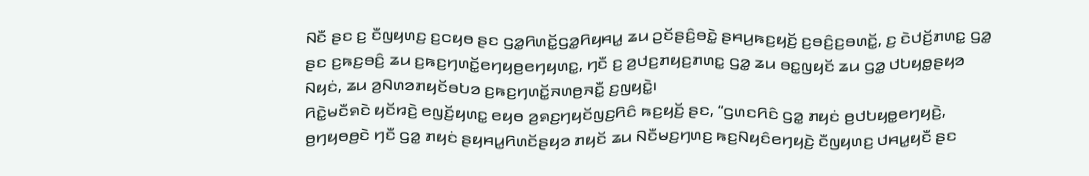ꤡꤢꤪ ꤔꤢ ꤢ꤬ ꤢꤪꤜꤟꤛꤢ꤬ ꤢ꤬ꤍꤟꤥ ꤔꤢ ꤞꤤ꤭ꤖꤛꤢꤩ꤭ꤞꤤ꤭ꤖꤟꤌꤣ꤭ ꤘꤣ ꤑꤢꤩꤔꤢꤨ꤬ꤋꤢꤧ꤭ ꤔꤌꤣ꤬ꤒꤢ꤬ꤟꤢꤩ꤬ ꤢ꤬ꤋꤢꤨ꤬ꤢ꤬ꤋꤛꤢꤩ꤭, ꤢ꤬ ꤢꤧꤓꤢꤩ꤬ꤊꤛꤢ꤭ ꤞꤤ꤭ ꤔꤢ ꤢ꤬ꤒꤢ꤬ꤋꤢꤨ꤬ ꤘꤣ ꤢ꤬ꤒꤢ꤬ꤚꤛꤢꤩ꤭ꤕꤚꤟꤥ꤬ꤕꤚꤟꤛꤢ꤭, ꤚꤢꤪ ꤢ꤬ ꤤ꤬ꤓꤢ꤬ꤊꤟꤢ꤬ꤊꤛꤢ꤭ ꤞꤤ꤭ ꤘꤣ ꤋꤢ꤭ꤜꤟꤢꤩ ꤘꤣ ꤞꤤ꤭ ꤓꤝꤟꤥ꤭ꤔꤟꤤ ꤡꤟꤢꤦ, ꤘꤣ ꤤ꤬ꤡꤛꤤꤊꤟꤢꤩꤋꤝꤤ ꤢ꤬ꤒꤢ꤬ꤚꤛꤢꤩ꤭ꤏꤛꤥ꤬ꤏꤢꤪ꤭ ꤢ꤬ꤜꤟꤢꤧ꤭꤯
ꤖꤢꤧ꤭ꤗꤢꤪꤎꤢꤧ ꤟꤢꤩꤙꤢꤧ꤬ ꤕꤜꤢꤩ꤬ꤟꤛꤢ꤭ ꤕꤟꤥ ꤤ꤬ꤎꤢ꤬ꤚꤟꤢꤩꤜꤢ꤬ꤖꤢꤨ ꤒꤢ꤬ꤟꤢꤩ꤬ ꤔꤢ, “ꤞꤛꤢꤖꤢꤨ ꤞꤤ꤭ ꤊꤟꤢꤦ ꤥ꤬ꤓꤝꤟꤥ꤭ꤕꤚꤟꤢꤧ꤬, ꤥ꤬ꤚꤟꤥꤥ꤬ꤢꤧ ꤚꤢꤪ ꤞꤤ꤭ ꤊꤟꤢꤦ ꤔꤟꤌꤣ꤭ꤖꤛꤢꤩꤔꤟꤤ ꤊꤟꤢꤩ ꤘꤣ ꤡꤢꤪꤗꤢ꤬ꤚꤛꤢ꤬ ꤒꤢ꤬ꤡꤟꤢꤨꤕꤚꤟꤢꤧ꤬ ꤢꤪꤜꤟꤛꤢ꤬ ꤓꤌꤣ꤭ꤟꤢꤪ ꤔꤢ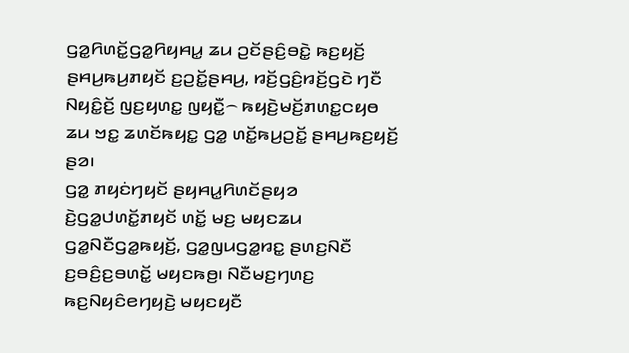ꤞꤤ꤭ꤖꤛꤢꤩ꤭ꤞꤤ꤭ꤖꤟꤌꤣ꤭ ꤘꤣ ꤑꤢꤩꤔꤢꤨ꤬ꤋꤢꤧ꤭ ꤒꤢ꤬ꤟꤢꤩ꤬ ꤔꤌꤣ꤬ꤒꤣ꤬ꤊꤟꤢꤩ ꤢ꤬ꤑꤢꤩ꤭ꤔꤌꤣ꤬, ꤙꤢꤩ꤬ꤞꤢꤨ꤬ꤙꤢꤩ꤬ꤞꤢꤧ ꤚꤢꤪ ꤡꤟꤢꤨ꤭ꤢꤩ꤬ ꤜꤢ꤬ꤟꤛꤢ꤭ ꤜꤟꤢꤪ꤭꤮ ꤒꤟꤢꤧ꤬ꤗꤢꤩ꤬ꤊꤛꤢ꤭ꤍꤟꤥ ꤘꤣ ꤠꤢ꤭ ꤘꤛꤢꤩꤒꤟꤢ꤭ ꤞꤤ꤭ ꤛꤢꤩ꤭ꤒꤣ꤬ꤑꤢꤩ꤭ ꤔꤌꤣ꤬ꤒꤢ꤬ꤟꤢꤩ꤬ ꤔꤤ꤯
ꤞꤤ꤭ ꤊꤟꤢꤦꤚꤟꤢꤩ ꤔꤟꤌꤣ꤭ꤖꤛꤢꤩꤔꤟꤤ ꤢꤧ꤬ꤞꤤ꤭ꤓꤛꤢꤩ꤭ꤊꤟꤢꤩ ꤛꤢꤩ꤭ ꤗꤢ꤬ ꤗꤟꤢꤘꤣ ꤞꤤ꤭ꤡꤢꤪꤞꤤ꤭ꤒꤟꤢꤩ꤬, ꤞꤤ꤭ꤜꤣꤞꤤ꤭ꤙꤢ꤭ ꤔꤛꤢ꤬ꤡꤢꤪ ꤢ꤬ꤋꤢꤨ꤬ꤢ꤬ꤋꤛꤢꤩ꤭ ꤗꤟꤢꤒꤥ꤬꤯ ꤡꤢꤪꤗꤢ꤬ꤚꤛꤢ꤬ ꤒꤢ꤬ꤡꤟꤢꤨꤕꤚꤟꤢꤧ꤬ ꤗꤟꤢꤟꤢꤪ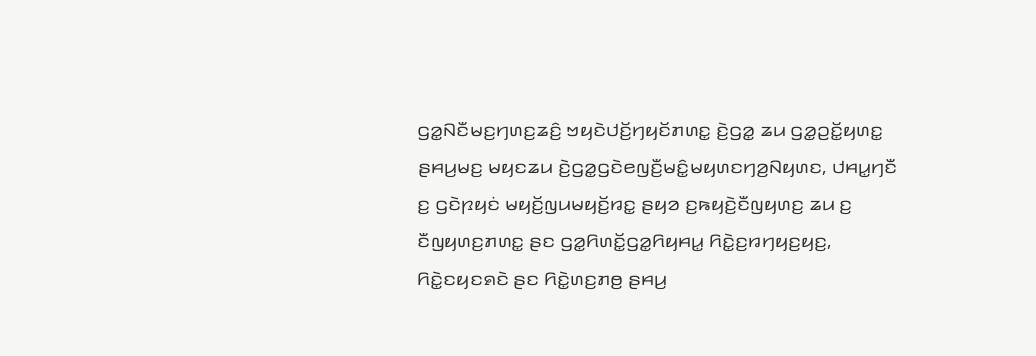ꤞꤤ꤭ꤡꤢꤪꤗꤢ꤬ꤚꤛꤢ꤬ꤘꤢꤨ꤬ ꤠꤟꤢꤧꤓꤢꤩ꤬ꤚꤟꤢꤩꤊꤛꤢ꤭ ꤢꤧ꤬ꤞꤤ꤭ ꤘꤣ ꤞꤤ꤭ꤑꤢꤩ꤭ꤟꤛꤢ꤭ ꤔꤌꤣ꤬ꤗꤢ꤬ ꤗꤟꤢꤘꤣ ꤢꤧ꤬ꤞꤤ꤭ꤞꤢꤧꤕꤜꤢꤪ꤬ꤗꤢꤨ꤭ꤗꤟꤛꤢꤚꤤ꤬ꤡꤟꤛꤢ, ꤓꤌꤣ꤭ꤚꤢꤪ ꤢ꤬ ꤞꤢꤧꤐꤟꤢꤦ ꤗꤟꤢꤩ꤬ꤜꤣꤗꤟꤢꤩ꤬ꤙꤢ꤭ ꤔꤟꤤ ꤢ꤬ꤒꤟꤢꤧ꤬ꤢꤪꤜꤟꤛꤢ꤬ ꤘꤣ ꤢ꤬ ꤢꤪꤜꤟꤛꤢ꤬ꤊꤛꤢ꤭ ꤔꤢ ꤞꤤ꤭ꤖꤛꤢꤩ꤭ꤞꤤ꤭ꤖꤟꤌꤣ꤭ ꤖꤢꤧ꤭ꤢ꤬ꤙꤚꤟꤢ꤬ꤟꤢ꤬, ꤖꤢꤧ꤭ꤢꤟꤢꤎꤢꤧ ꤔꤢ ꤖꤢꤧ꤭ꤛꤢ꤬ꤊꤥ꤬ ꤔꤌꤣ꤬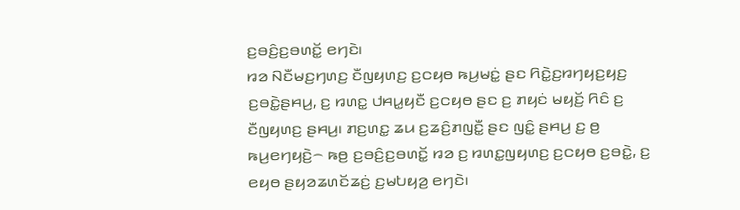ꤢ꤬ꤋꤢꤨ꤬ꤢ꤬ꤋꤛꤢꤩ꤭ ꤕꤚꤢꤧ꤯
ꤙꤤ ꤡꤢꤪꤗꤢ꤬ꤚꤛꤢ꤬ ꤢꤪꤜꤟꤛꤢ꤬ ꤢ꤬ꤍꤟꤥ ꤒꤣ꤬ꤗꤢꤦ꤭ ꤔꤢ ꤖꤢꤧ꤭ꤢ꤬ꤙꤚꤟꤢ꤬ꤟꤢ꤬ ꤢ꤬ꤋꤢꤧ꤭ꤔꤌꤣ꤬, ꤢ꤬ ꤙꤛꤢ꤭ ꤓꤌꤣ꤭ꤟꤢꤪ ꤢ꤬ꤍꤟꤥ ꤔꤢ ꤢ꤬ ꤊꤟꤢꤦ ꤗꤟꤢꤩ꤬ ꤖꤢꤨ ꤢ꤬ ꤢꤪꤜꤟꤛꤢ꤬ ꤔꤌꤣ꤬꤯ ꤊꤢ꤬ꤛꤢ꤭ ꤘꤣ ꤢ꤬ꤘꤢꤨ꤬ꤊꤜꤢꤪ꤭ ꤔꤢ ꤜꤢꤨ꤭ ꤔꤌꤣ꤬ ꤢ꤬ ꤥ꤬ ꤒꤣ꤬ꤕꤚꤟꤢꤧ꤬꤮ ꤒꤥ꤬ ꤢ꤬ꤋꤢꤨ꤬ꤢ꤬ꤋꤛꤢꤩ꤭ ꤙꤤ ꤢ꤬ ꤙꤛꤢ꤭ꤜꤟꤛꤢ꤬ ꤢ꤬ꤍꤟꤥ ꤢ꤬ꤋꤢꤧ꤭, ꤢ꤬ ꤕꤟꤥ ꤔꤟꤤꤘꤛꤢꤩꤘꤢꤦ꤬ ꤢ꤬ꤗꤝꤟꤤ꤬ ꤕꤚꤢꤧ꤯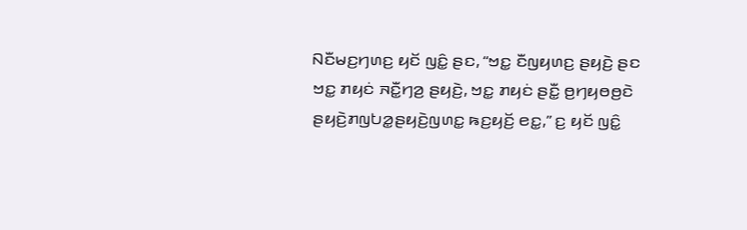ꤡꤢꤪꤗꤢ꤬ꤚꤛꤢ꤬ ꤟꤢꤩ ꤜꤢꤨ꤭ ꤔꤢ, “ꤠꤢ꤭ ꤢꤪꤜꤟꤛꤢ꤬ ꤔꤟꤢꤧ꤬ ꤔꤢ ꤠꤢ꤭ ꤊꤟꤢꤦ ꤏꤢꤪ꤭ꤚꤤ꤬ ꤔꤟꤢꤧ꤬, ꤠꤢ꤭ ꤊꤟꤢꤦ ꤔꤢꤪ꤭ ꤥ꤬ꤚꤟꤥꤥ꤬ꤢꤧ ꤔꤟꤢꤧ꤬ꤊꤜꤝꤤ꤭ꤔꤟꤢꤧ꤬ꤜꤛꤢ꤭ ꤒꤢ꤬ꤟꤢꤩ꤬ ꤕꤢ꤭,” ꤢ꤬ ꤟꤢꤩ ꤜꤢꤨ꤭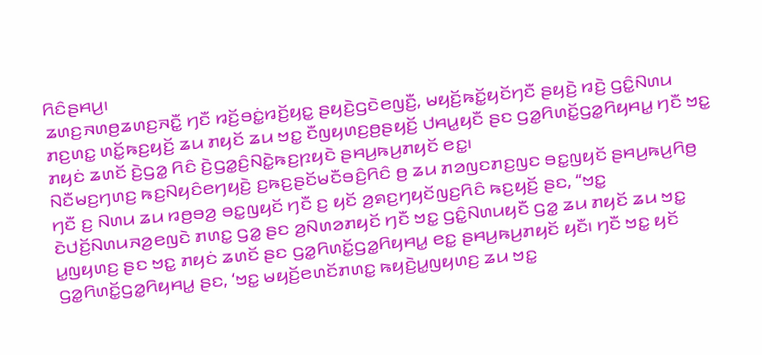ꤖꤢꤨꤔꤌꤣ꤬꤯
ꤘꤛꤢ꤬ꤏꤛꤥ꤬ꤘꤛꤢ꤬ꤏꤢꤪ꤭ ꤚꤢꤪ ꤙꤢꤩ꤬ꤋꤢꤦ꤭ꤙꤢꤩ꤬ꤟꤢ꤭ ꤔꤟꤢꤧ꤬ꤞꤢꤧꤕꤜꤢꤪ꤬, ꤗꤟꤢꤩ꤬ꤒꤢꤩ꤭ꤟꤢꤩꤚꤢꤪ ꤔꤟꤢꤧ꤬ ꤙꤢꤧ꤬ ꤞꤢꤨ꤭ꤡꤛꤣ ꤊꤢ꤬ꤛꤢ꤭ ꤛꤢꤩ꤭ꤒꤢ꤬ꤟꤢꤩ꤬ ꤘꤣ ꤊꤟꤢꤩ ꤘꤣ ꤠꤢ꤭ ꤢꤪꤜꤟꤛꤢ꤬ꤥ꤬ꤔꤟꤢꤩ꤬ ꤓꤌꤣ꤭ꤟꤢꤪ ꤔꤢ ꤞꤤ꤭ꤖꤛꤢꤩ꤭ꤞꤤ꤭ꤖꤟꤌꤣ꤭ ꤚꤢꤪ ꤠꤢ꤭ ꤊꤟꤢꤦ ꤘꤛꤢꤩ ꤢꤧ꤬ꤞꤤ꤭ ꤖꤢꤨ ꤢꤧ꤬ꤞꤤ꤭ꤢꤨ꤬ꤡꤢꤧ꤭ꤒꤢ꤬ꤐꤟꤢꤧ ꤔꤌꤣ꤬ꤒꤣ꤬ꤊꤟꤢꤩ ꤕꤢ꤭꤯
ꤡꤢꤪꤗꤢ꤬ꤚꤛꤢ꤬ ꤒꤢ꤬ꤡꤟꤢꤨꤕꤚꤟꤢꤧ꤬ ꤢ꤬ꤒꤢ꤬ꤔꤢꤩꤗꤢꤪꤋꤢꤨ꤬ꤖꤢꤨ ꤥ꤬ ꤘꤣ ꤊꤤꤜꤢꤊꤢ꤬ꤜꤢ ꤋꤢ꤭ꤜꤟꤢꤩ ꤔꤌꤣ꤬ꤒꤣ꤬ꤖꤥ꤬ ꤚꤢꤪ ꤢ꤬ ꤡꤛꤣ ꤘꤣ ꤙꤥ꤬ꤋꤤ꤬ ꤋꤢ꤭ꤜꤟꤢꤩ ꤚꤢꤪ ꤢ꤬ ꤟꤢꤩ ꤤ꤬ꤎꤢ꤬ꤚꤟꤢꤩꤜꤢ꤬ꤖꤢꤨ ꤒꤢ꤬ꤟꤢꤩ꤬ ꤔꤢ, “ꤠꤢ꤭ ꤢꤧꤓꤢꤩ꤬ꤡꤛꤣꤏꤤ꤬ꤕꤜꤢꤧ ꤊꤛꤢ꤭ ꤞꤤ꤭ ꤔꤢ ꤤ꤬ꤡꤛꤤꤊꤟꤢꤩ ꤚꤢꤪ ꤠꤢ꤭ ꤞꤢꤨ꤭ꤡꤛꤣꤟꤢꤪ ꤞꤤ꤭ ꤘꤣ ꤊꤟꤢꤩ ꤘꤣ ꤠꤢ꤭ ꤣ꤭ꤜꤟꤛꤢ꤬ ꤔꤢ ꤠꤢ꤭ ꤊꤟꤢꤦ ꤘꤛꤢꤩ ꤔꤢ ꤞꤤ꤭ꤖꤛꤢꤩ꤭ꤞꤤ꤭ꤖꤟꤌꤣ꤭ ꤕꤢ꤭ ꤔꤌꤣ꤬ꤒꤣ꤬ꤊꤟꤢꤩ ꤟꤢꤪ꤯ ꤚꤢꤪ ꤠꤢ꤭ ꤟꤢꤩ ꤞꤤ꤭ꤖꤛꤢꤩ꤭ꤞꤤ꤭ꤖꤟꤌꤣ꤭ ꤔꤢ, ‘ꤠꤢ꤭ ꤗꤟꤢꤩ꤬ꤕꤛꤢꤩꤊꤛꤢ꤭ ꤒꤟꤢꤧ꤬ꤣ꤭ꤜꤟꤛꤢ꤬ ꤘꤣ ꤠꤢ꤭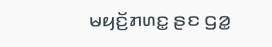ꤗꤟꤢꤩ꤬ꤊꤛꤢ꤭ ꤔꤢ ꤞꤤ꤭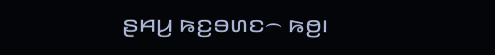ꤔꤌꤣ꤬ ꤒꤢ꤬ꤋꤛꤢ꤮ ꤒꤥ꤬꤯